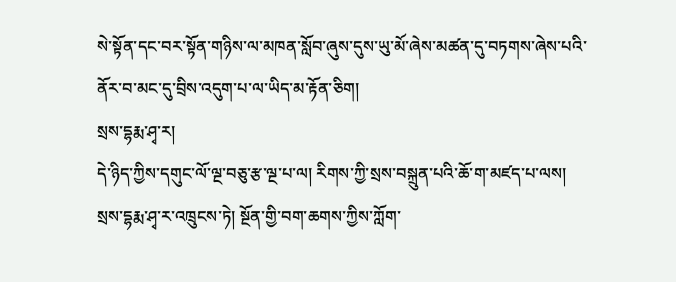སེ་སྟོན་དང་བར་སྟོན་གཉིས་ལ་མཁན་སློབ་ཞུས་དུས་ཡུ་མོ་ཞེས་མཚན་དུ་བཏགས་ཞེས་པའི་ནོར་བ་མང་དུ་བྲིས་འདུག་པ་ལ་ཡིད་མ་རྟོན་ཅིག།
སྲས་དྷརྨ་ཤྭ་ར།
དེ་ཉིད་ཀྱིས་དགུང་ལོ་ལྔ་བཅུ་རྩ་ལྔ་པ་ལ། རིགས་ཀྱི་སྲས་བསྐྲུན་པའི་ཆོ་ག་མཛད་པ་ལས། སྲས་དྷརྨ་ཤྭ་ར་འཁྲུངས་ཏེ། སྔོན་གྱི་བག་ཆགས་ཀྱིས་ཀློག་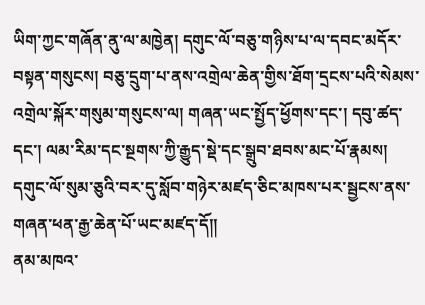ཡིག་ཀྱང་གཞོན་ནུ་ལ་མཁྱེན། དགུང་ལོ་བཅུ་གཉིས་པ་ལ་དབང་མདོར་བསྟན་གསུངས། བཅུ་དྲུག་པ་ནས་འགྲེལ་ཆེན་གྱིས་ཐོག་དྲངས་པའི་སེམས་འགྲེལ་སྐོར་གསུམ་གསུངས་ལ། གཞན་ཡང་སྤྱོད་ཕྱོགས་དང་། དབུ་ཚད་དང་། ལམ་རིམ་དང་སྔགས་ཀྱི་རྒྱུད་སྡེ་དང་སྒྲུབ་ཐབས་མང་པོ་རྣམས། དགུང་ལོ་སུམ་ཅུའི་བར་དུ་སློབ་གཉེར་མཛད་ཅིང་མཁས་པར་སྦྱངས་ནས་གཞན་ཕན་རྒྱ་ཆེན་པོ་ཡང་མཛད་དོ།།
ནམ་མཁའ་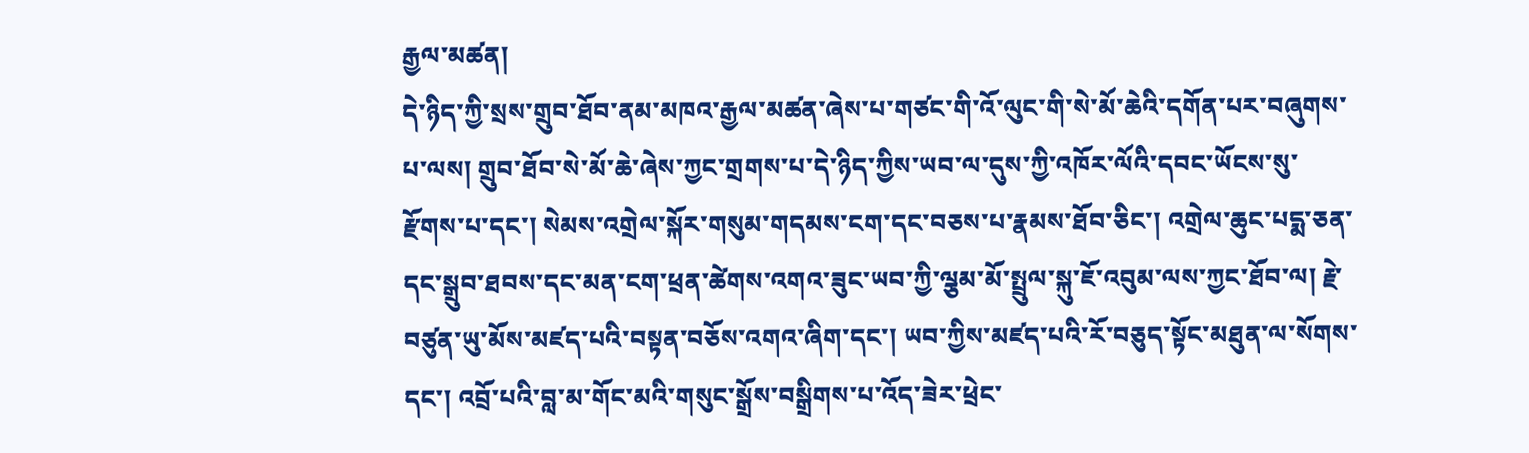རྒྱལ་མཚན།
དེ་ཉིད་ཀྱི་སྲས་གྲུབ་ཐོབ་ནམ་མཁའ་རྒྱལ་མཚན་ཞེས་པ་གཙང་གི་འོ་ལུང་གི་སེ་མོ་ཆེའི་དགོན་པར་བཞུགས་པ་ལས། གྲུབ་ཐོབ་སེ་མོ་ཆེ་ཞེས་ཀྱང་གྲགས་པ་དེ་ཉིད་ཀྱིས་ཡབ་ལ་དུས་ཀྱི་འཁོར་ལོའི་དབང་ཡོངས་སུ་རྫོགས་པ་དང་། སེམས་འགྲེལ་སྐོར་གསུམ་གདམས་ངག་དང་བཅས་པ་རྣམས་ཐོབ་ཅིང་། འགྲེལ་ཆུང་པདྨ་ཅན་དང་སྒྲུབ་ཐབས་དང་མན་ངག་ཕྲན་ཚེགས་འགའ་ཟུང་ཡབ་ཀྱི་ལྕམ་མོ་སྤྲུལ་སྐུ་ཇོ་འབུམ་ལས་ཀྱང་ཐོབ་ལ། རྗེ་བཙུན་ཡུ་མོས་མཛད་པའི་བསྟན་བཅོས་འགའ་ཞིག་དང་། ཡབ་ཀྱིས་མཛད་པའི་རོ་བཅུད་སྟོང་མཐུན་ལ་སོགས་དང་། འབྲོ་པའི་བླ་མ་གོང་མའི་གསུང་སྒྲོས་བསྒྲིགས་པ་འོད་ཟེར་ཕྲེང་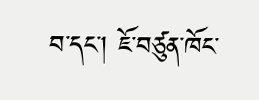བ་དང་། ཇོ་བཙུན་ཁོང་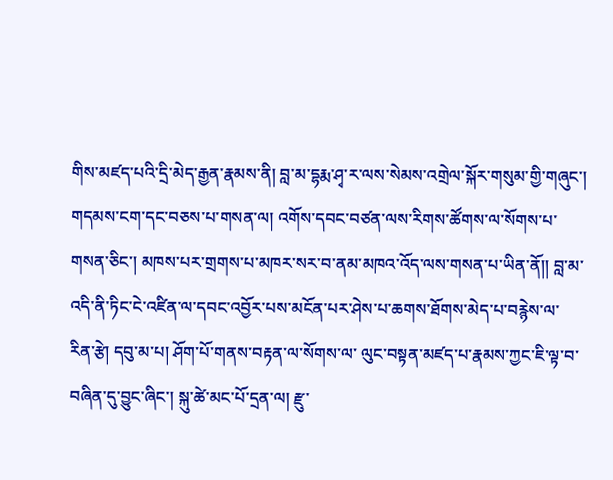གིས་མཛད་པའི་དྲི་མེད་རྒྱན་རྣམས་ནི། བླ་མ་དྷརྨ་ཤྭ་ར་ལས་སེམས་འགྲེལ་སྐོར་གསུམ་གྱི་གཞུང་། གདམས་ངག་དང་བཅས་པ་གསན་ལ། འགོས་དབང་བཙན་ལས་རིགས་ཚོགས་ལ་སོགས་པ་གསན་ཅིང་། མཁས་པར་གྲགས་པ་མཁར་སར་བ་ནམ་མཁའ་འོད་ལས་གསན་པ་ཡིན་ནོ།། བླ་མ་འདི་ནི་ཏིང་ངེ་འཛིན་ལ་དབང་འབྱོར་པས་མངོན་པར་ཤེས་པ་ཆགས་ཐོགས་མེད་པ་བརྙེས་ལ་ རིན་རྩེ། དབུ་མ་པ། ཤོག་པོ་གནས་བརྟན་ལ་སོགས་ལ་ ལུང་བསྟན་མཛད་པ་རྣམས་ཀྱང་ཇི་ལྟ་བ་བཞིན་དུ་བྱུང་ཞིང་། སྐུ་ཚེ་མང་པོ་དྲན་ལ། རྫུ་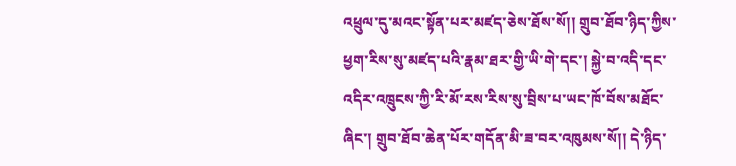འཕྲུལ་དུ་མའང་སྟོན་པར་མཛད་ཅེས་ཐོས་སོ།། གྲུབ་ཐོབ་ཉིད་ཀྱིས་ཕྱག་རིས་སུ་མཛད་པའི་རྣམ་ཐར་གྱི་ཡི་གེ་དང་། སྐྱེ་བ་འདི་དང་འདིར་འཁྲུངས་ཀྱི་རི་མོ་རས་རིས་སུ་བྲིས་པ་ཡང་ཁོ་བོས་མཐོང་ཞིང་། གྲུབ་ཐོབ་ཆེན་པོར་གདོན་མི་ཟ་བར་འཁུམས་སོ།། དེ་ཉིད་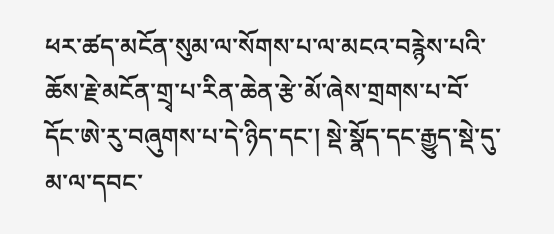ཕར་ཚད་མངོན་སུམ་ལ་སོགས་པ་ལ་མངའ་བརྙེས་པའི་ཆོས་རྗེ་མངོན་གྲྭ་པ་རིན་ཆེན་རྩེ་མོ་ཞེས་གྲགས་པ་བོ་དོང་ཨེ་རུ་བཞུགས་པ་དེ་ཉིད་དང་། སྡེ་སྣོད་དང་རྒྱུད་སྡེ་དུ་མ་ལ་དབང་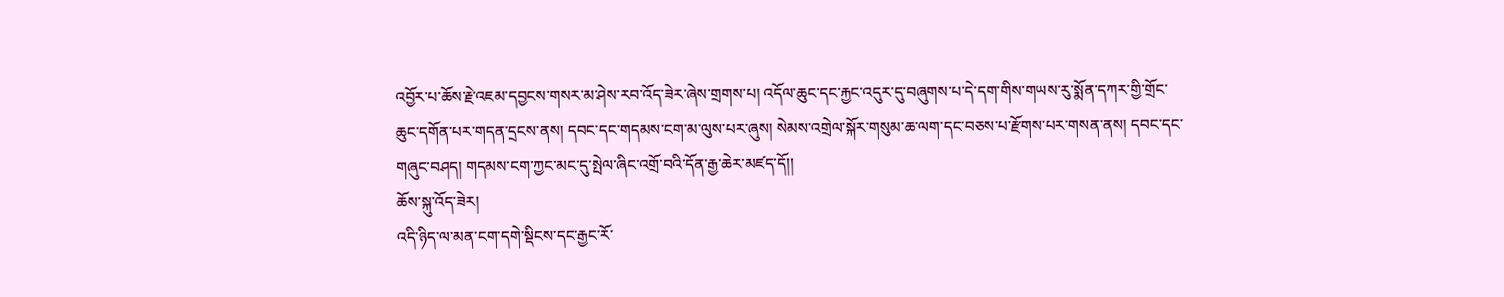འབྱོར་པ་ཆོས་རྗེ་འཇམ་དབྱངས་གསར་མ་ཤེས་རབ་འོད་ཟེར་ཞེས་གྲགས་པ། འདོལ་ཆུང་དང་རྐྱང་འདུར་དུ་བཞུགས་པ་དེ་དག་གིས་གཡས་རུ་སྨོན་དཀར་གྱི་གྲོང་ཆུང་དགོན་པར་གདན་དྲངས་ནས། དབང་དང་གདམས་ངག་མ་ལུས་པར་ཞུས། སེམས་འགྲེལ་སྐོར་གསུམ་ཆ་ལག་དང་བཅས་པ་རྫོགས་པར་གསན་ནས། དབང་དང་གཞུང་བཤད། གདམས་ངག་ཀྱང་མང་དུ་སྤེལ་ཞིང་འགྲོ་བའི་དོན་རྒྱ་ཆེར་མཛད་དོ།།
ཆོས་སྐུ་འོད་ཟེར།
འདི་ཉིད་ལ་མན་ངག་དགེ་སྡིངས་དང་རྒྱང་རོ་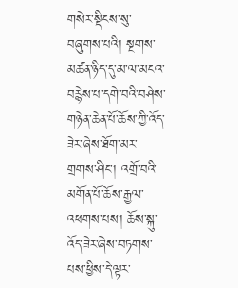གསེར་སྡིངས་སུ་བཞུགས་པའི། སྔགས་མཚན་ཉིད་དུ་མ་ལ་མངའ་བརྙེས་པ་དགེ་བའི་བཤེས་གཉེན་ཆེན་པོ་ཆོས་ཀྱི་འོད་ཟེར་ཞེས་ཐོག་མར་གྲགས་ཤིང་། འགྲོ་བའི་མགོན་པོ་ཆོས་རྒྱལ་འཕགས་པས། ཆོས་སྐུ་འོད་ཟེར་ཞེས་བཏགས་པས་ཕྱིས་དེ་ལྟར་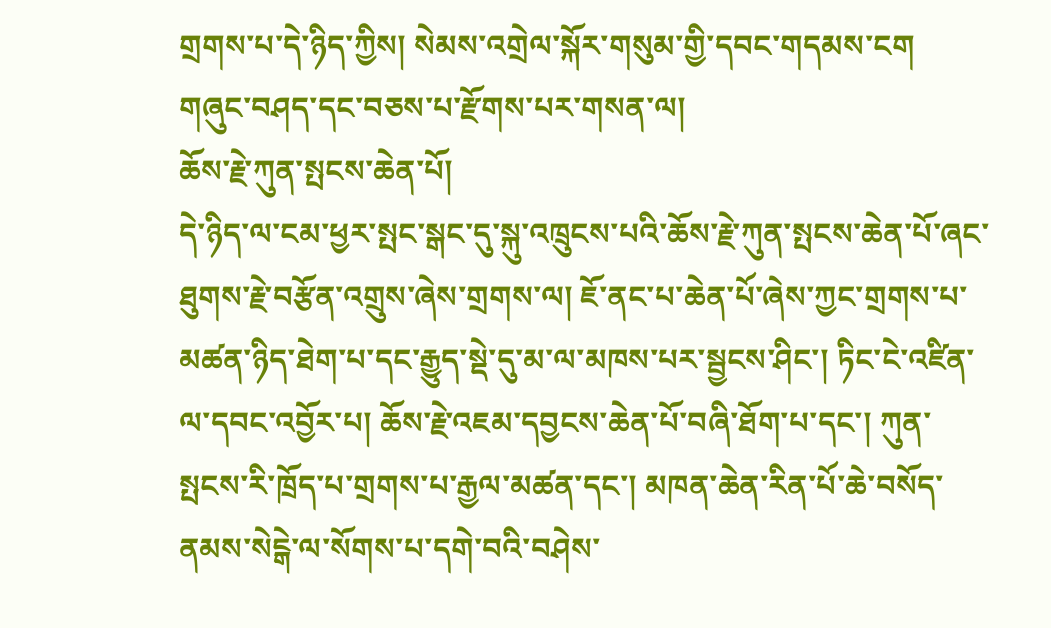གྲགས་པ་དེ་ཉིད་ཀྱིས། སེམས་འགྲེལ་སྐོར་གསུམ་གྱི་དབང་གདམས་ངག གཞུང་བཤད་དང་བཅས་པ་རྫོགས་པར་གསན་ལ།
ཆོས་རྗེ་ཀུན་སྤངས་ཆེན་པོ།
དེ་ཉིད་ལ་ངམ་ཕྱར་སྤང་སྒང་དུ་སྐུ་འཁྲུངས་པའི་ཆོས་རྗེ་ཀུན་སྤངས་ཆེན་པོ་ཞང་ཐུགས་རྗེ་བརྩོན་འགྲུས་ཞེས་གྲགས་ལ། ཇོ་ནང་པ་ཆེན་པོ་ཞེས་ཀྱང་གྲགས་པ་མཚན་ཉིད་ཐེག་པ་དང་རྒྱུད་སྡེ་དུ་མ་ལ་མཁས་པར་སྦྱངས་ཤིང་། ཏིང་ངེ་འཛིན་ལ་དབང་འབྱོར་པ། ཆོས་རྗེ་འཇམ་དབྱངས་ཆེན་པོ་བཞི་ཐོག་པ་དང་། ཀུན་སྤངས་རི་ཁྲོད་པ་གྲགས་པ་རྒྱལ་མཚན་དང་། མཁན་ཆེན་རིན་པོ་ཆེ་བསོད་ནམས་སེངྒེ་ལ་སོགས་པ་དགེ་བའི་བཤེས་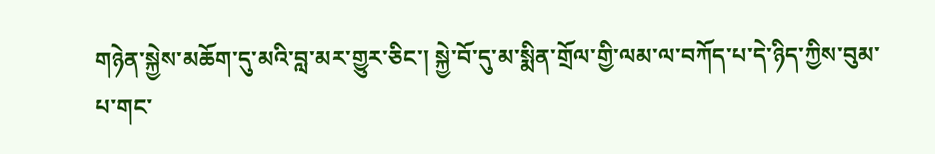གཉེན་སྐྱེས་མཆོག་དུ་མའི་བླ་མར་གྱུར་ཅིང་། སྐྱེ་བོ་དུ་མ་སྨིན་གྲོལ་གྱི་ལམ་ལ་བཀོད་པ་དེ་ཉིད་ཀྱིས་བུམ་པ་གང་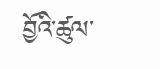བྱོའི་ཚུལ་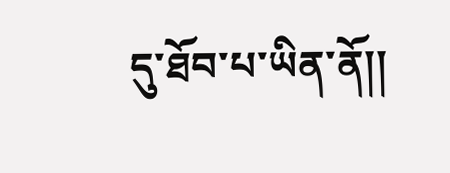དུ་ཐོབ་པ་ཡིན་ནོ།།